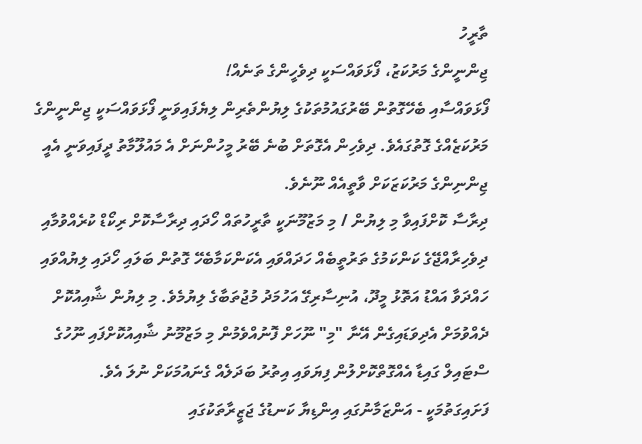ތާރީހު
ޖިންނީންގެ މަރުކަޒު، ފޯޅަވައްސަކީ ދިވެހީންގެ ތަނެއް!
ފޯޅަވައްސާއި ބެހޭގޮތުން ބޭރުގައުމުތަކުގެ ލިޔުންތެރިން ލިޔެފައިވަނީ ފޯޅަވައްސަކީ ޖިންނީންގެ މަރުކަޒެއްގެ ގޮތުގައެވެ. ދިވެހިން އެގޮތަށް ބުނެ ބޭރު މީހުންނަށް އެ މައުލޫމާތު ދީފައިވަނީ އެއީ ޖިންނިންގެ މަރުކަޒަކަށް ވާތީއެއް ނޫނެވެ.
ދިރާސާ ކޮށްފައިވާ މި ލިޔުން / މި މަޒުމޫނަކީ ތާރީހުތައް ހޯދައި ދިރާސާކޮށް ރިކޯޑް ކުރެއްވުމާއި ދިވެހިރާއްޖޭގެ ކަންކަމުގެ ތަރުތީބެއް ހަދައްވައި އެކަންކަމާބެހޭ ގޮތުން ބަލައި ހޯދައި ލިޔުއްވައި ހައްދަވާ އައްޑު އަތޮޅު މީދޫ، އުނިސާރިގޭ އަހުމަދު މުޖުތަބާގެ ލިޔުމެވެ. މި ލިޔުން ޝާއިއުކޮށް ދެއްވުމަށް އެދިވަޑައިގެން އޭނާ "މި" ނޫހަށް ފޮނުއްވެމުން މި މަޒުމޫނު ޝާއިއުކޮށްފައި ނޫހުގެ ސްޓައިލް ގައިޑާ އެއްގޮތްކޮށްލުން ފިޔަވައި އިތުރު ބަދަލެއް ގެނައުމަކަށް ނުލަ އެވެ.
ފަށައިގަތުމަކީ - އަންޒަމާނުގައި އިންޑިޔާ ކަނޑުގެ ޖަޒީރާތަކުގައި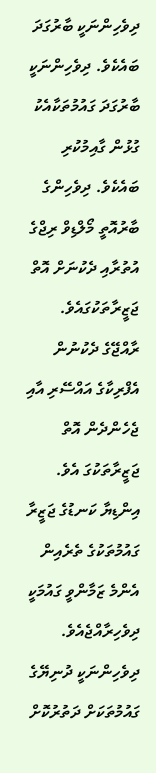ދިވެހިންނަކީ ބާރުގަދަ ބައެކެވެ. ދިވެހިންނަކީ ބާރުގަދަ ގައުމުތަކާއެކު ގުޅުން ގާއިމުކުރި ބައެކެވެ. ދިވެހިންގެ ބާރުއޮތީ މޯލްޑިވް ރިޖްގެ އުތުރާއި ދެކުނަށް އޮތް ޖަޒީރާތަކުގައެވެ. ރާއްޖޭގެ ދެކުނުން އެފްރިކާގެ އައްސޭރި އާއި ޖެހެންދެން އޮތް ޖަޒީރާތަކުގަ އެވެ.
އިންޑިޔާ ކަނޑުގެ ޖަޒީރާ ގައުމުތަކުގެ ތެރެއިން އެންމެ ޒަމާންވީ ގައުމަކީ ދިވެހިރާއްޖެއެވެ. ދިވެހިންނަކީ ދުނިޔޭގެ ގައުމުތަކަށް ދަތުރުކޮށް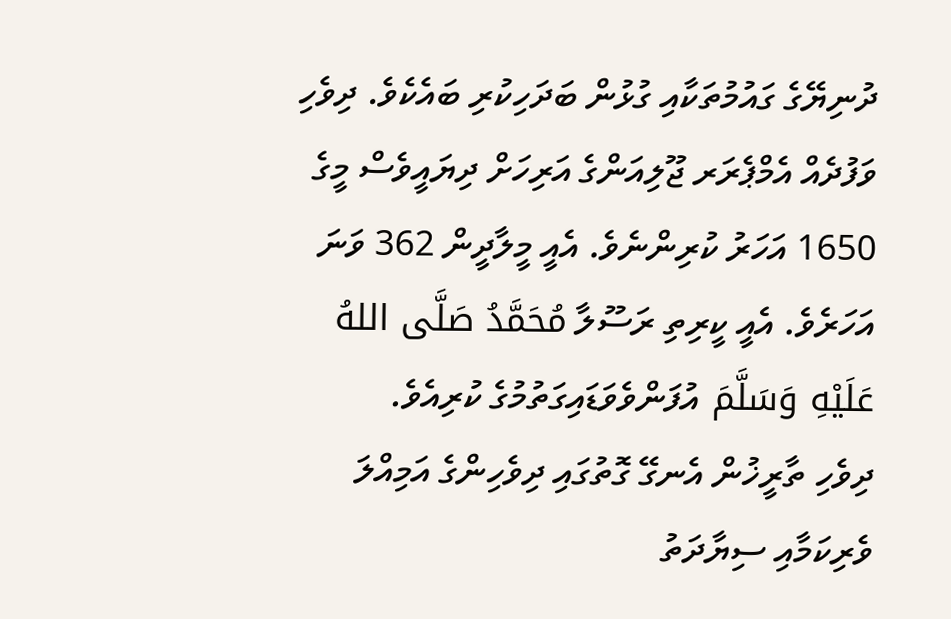ދުނިޔޭގެ ގައުމުތަކާއި ގުޅުން ބަދަހިކުރި ބައެކެވެ. ދިވެހި ވަފުދެއް އެމްޕެރަރ ޖޫލިއަންގެ އަރިހަށް ދިޔައީވެސް މީގެ 1650 އަހަރު ކުރިންނެވެ. އެއީ މީލާދީން 362 ވަނަ އަހަރެވެ. އެއީ ކީރިތި ރަސޫލާ مُحَمَّدُ صَلَّى اللهُ عَلَيْهِ وَسَلَّمَ އުފަންވެވަޑައިގަތުމުގެ ކުރިއެވެ.
ދިވެހި ތާރީޚުން އެނގޭ ގޮތުގައި ދިވެހިންގެ އަމިއްލަ ވެރިކަމާއި ސިޔާދަތު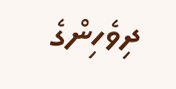ދިވެހިންގެ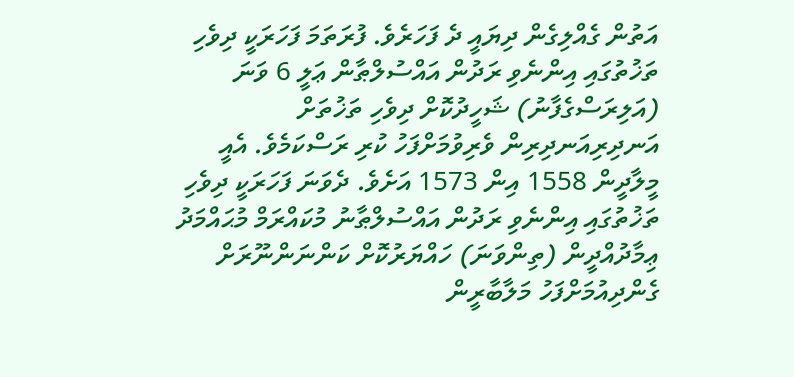އަތުން ގެއްލިގެން ދިޔައީ ދެ ފަހަރެވެ. ފުރަތަމަ ފަހަރަކީ ދިވެހި ތަޚުތުގައި އިންނެވި ރަދުން އައްސުލްޠާން ޢަލީ 6 ވަނަ (އަލިރަސްގެފާނު) ޝަހީދުކޮށް ދިވެހި ތަޚުތަށް އަނދިރިއަނދިރިން ވެރިވުމަށްފަހު ކުރި ރަސްކަމެވެ. އެއީ މީލާދީން 1558 އިން 1573 އަށެވެ. ދެވަނަ ފަހަރަކީ ދިވެހި ތަޚުތުގައި އިންނެވި ރަދުން އައްސުލްޠާނު މުކައްރަމް މުޙައްމަދު ޢިމާދުއްދީން (ތިންވަނަ) ހައްޔަރުކޮށް ކަންނަންނޫރަށް ގެންދިއުމަށްފަހު މަލާބާރީން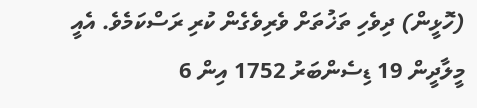(ހޮޅީން) ދިވެހި ތަޚުތަށް ވެރިވެގެން ކުރި ރަސްކަމެވެ. އެއީ މީލާދީން 19 ޑިސެންބަރު 1752 އިން 6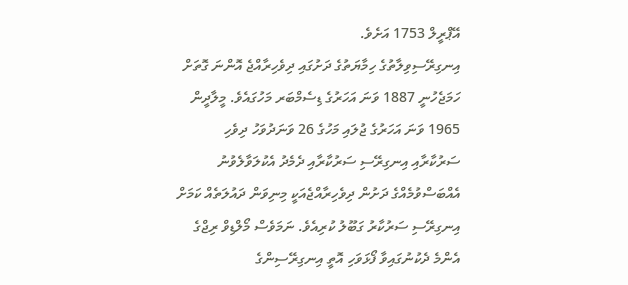އޭޕްރީލް 1753 އަށެވެ.
އިނގިރޭސިވިލާތުގެ ހިމާޔަތުގެ ދަށުގައި ދިވެހިރާއްޖެ އޮންނަ ގޮތަށް ހަމަޖެހުނީ 1887 ވަނަ އަހަރުގެ ޑިސެމްބަރ މަހުގައެވެ. މީލާދީން 1965 ވަނަ އަހަރުގެ ޖުލައި މަހުގެ 26 ވަނަދުވަހު ދިވެހި ސަރުކާރާއި އިނގިރޭސި ސަރުކާރާއި ދެމެދު އެކުލަވާލެވުނު އެއްބަސްވުމެއްގެ ދަށުން ދިވެހިރާއްޖެއަކީ މިނިވަން ދައުލަތެއް ކަމަށް އިނގިރޭސި ސަރުކާރު ގަބޫލު ކުރިއެވެ. ނަމަވެސް މޯލްޑިވް ރިޖްގެ އެންމެ ދެކުނުގައިވާ ފޯޅަވަހި އޮތީ އިނގިރޭސިންގެ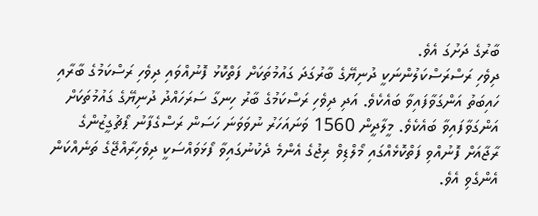ބާރުގެ ދަށުގަ އެވެ.
ދިވެހި ރަސްރަސްކަލުންނަކީ ދުނިޔޭގެ ބާރުގަދަ ގައުމުތަކަށް ފަތްކޮޅު ފޮނުއްވައި ދިވެހި ރަސްކަމުގެ ބާރާއި ހައިބަތު އަންގަވާފައިވާ ބައެކެވެ. އަދި ދިވެހި ރަސްކަމުގެ ބާރު ހިނގާ ސަރަހައްދު ދުނިޔޭގެ ގައުމުތަކަށް އަންގަވާފައިވާ ބައެކެވެ. މީލާދީން 1560 ވަނައަހަރު ނުވަވަނަ ހަސަން ރަސްގެފާނު ޕޯޗުގީޒުންގެ ރާޖާއަށް ފޮނުއްވި ފަތްކޮޅެއްގައި މޯލްޑިވް ރިޖުގެ އެންމެ ދެކުނުގައިވާ ފޯޅަވައްސަކީ ދިވެހިރާއްޖޭގެ ތަނެއްކަން އެންގެވި އެވެ.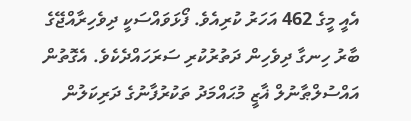އެއީ މީގެ 462 އަހަރު ކުރިއެވެ. ފޯޅަވައްސަކީ ދިވެހިރާއްޖޭގެ ބާރު ހިނގާ ދިވެހިން ދަތުރުކުރި ސަރަހައްދެކެވެ. އެގޮތުން އައްސުލްޠާނުލް ޣާޒީ މުޙައްމަދު ތަކުރުފާނުގެ ދަރިކަލުން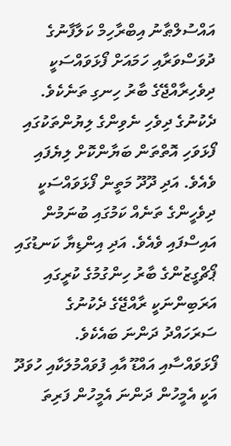އައްސުލްޠާނު އިބްރާހިމް ކަލާފާނުގެ ދުވަސްވަރާއި ހަމައަށް ފޯޅަވައްސަކީ ދިވެހިރާއްޖޭގެ ބާރު ހިނގި ތަނެކެވެ.
ދެކުނުގެ ދިވެހި ނެވިންގެ ލިޔުންތަކުގައި ފޯޅަވަހި އޮތްތަން ބަޔާންކޮށް ލިޔެފައި ވެއެވެ. އަދި ދޫދޫ މަތީން ފޯޅަވައްސަކީ ދިވެހީންގެ ތަނެއް ކަމުގައި ބުނަމުން އައިސްފައި ވެއެވެ. އަދި އިންޑިޔާ ކަނޑުގައި ޕޯޗްގީޒުންގެ ބާރު ހިންގުމުގެ ކުރީގައި އަރަބިންނަކީ ރާއްޖޭގެ ދެކުނުގެ ސަރަހައްދު ދަންނަ ބައެކެވެ. ފޯޅަވައްސާއި އައްޑޫ އާއި ފުވައްމުލަކާއި ހުވަދޫ އަކީ އެމީހުން ދަންނަ އެމީހުން ފަރިތަ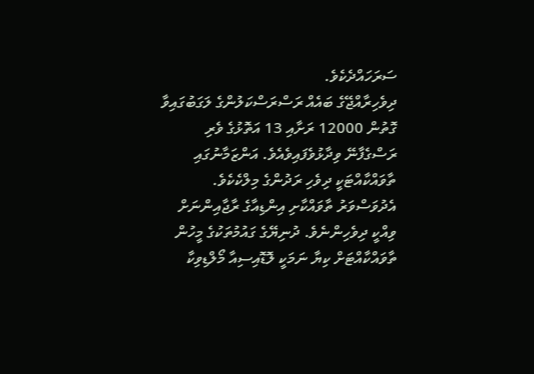ސަރަހައްދެކެވެ.
ދިވެހިރާއްޖޭގެ ބައެއް ރަސްރަސްކަލުންގެ ލަގަބުގައިވާ ގޮތުން 12000 ރަށާއި 13 އަތޮޅުގެ ވެރި ރަސްގެފާނޭ ވިދާޅުވެފައިވެއެވެ. އަންޒަމާނުގައި ތާވައްކާއްޓަކީ ދިވެހި ރަދުންގެ މިލްކެކެވެ. އެދުވަސްވަރު ތާވައްކާށި އިންޑިއާގެ ރާޖާއިންނަށް ވިއްކީ ދިވެހިންނެވެ. ދުނިޔޭގެ ގައުމުތަކުގެ މީހުން ތާވައްކާއްޓަށް ކިޔާ ނަމަކީ ލޮޑޮއިސިއާ މޯލްޑިވިކާ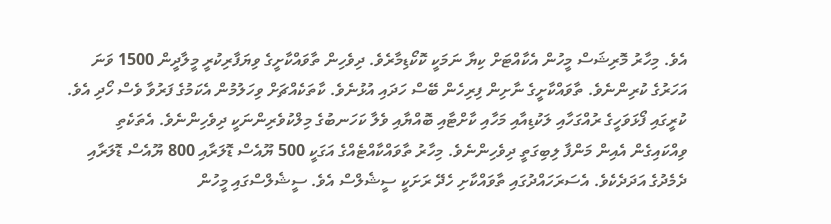އެވެ. މިހާރު މޮރިޝަސް މީހުން އެކާއްޓަށް ކިޔާ ނަމަކީ ކޮކޯޑިމާރެވެ. ދިވެހިން ތާވައްކާށީގެ ވިޔަފާރިކުރީ މީލާދީން 1500 ވަނަ އަހަރުގެ ކުރިންނެވެ. ތާވައްކާށީގެ ނާށިން ފިރިހެން ބޭސް ހަދައި އުޅުނެވެ. ކާތަކެއްޗަށް ވިހަލުމުން އެކަމުގެ ފަރުވާ ވެސް ހޯދި އެވެ.
ކުރީގައި ފޯޅަވަހީގެ ރުއްގަހާއި ލަކުޑިއާއި މަހާއި ކާށްޓާއި ބޮއްޔާއި ވެލާ ކަހަނބުގެ މިލްކުވެރިންނަކީ ދިވެހިންނެވެ. އެތަކެތި ވިއްކައިގެން އެއިން މަންފާ ލިބިގަތީ ދިވެހިންނެވެ. މިހާރު ތާވައްކާއްޓެއްގެ އަގަކީ 500 ޔޫއެސް ޑޮލަރާއި 800 ޔޫއެސް ޑޮލަރާއި ދެމެދުގެ އަދަދެކެވެ. އެސަރަހައްދުގައި ތާވައްކާށި ހެދޭ ރަށަކީ ސީޝެލްސް އެވެ. ސީޝެލްސްގައި މީހުން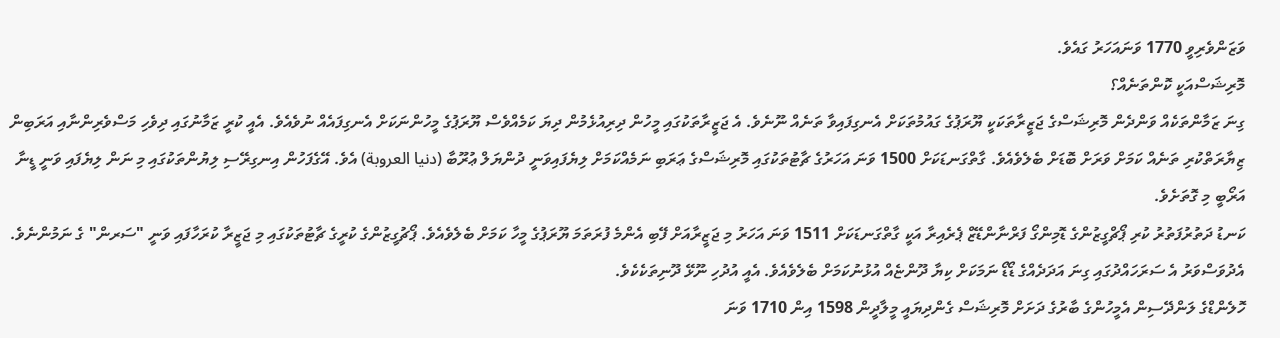ވަޒަންވެރިވީ 1770 ވަނައަހަރު ގައެވެ.
މޮރިޝަސްއަކީ ކޮންތަނެއް؟
ގިނަ ޒަމާންތަކެއް ވަންދެން މޮރިޝަސްގެ ޖަޒީރާތަކަކީ ޔޫރަޕުގެ ގައުމުތަކަށް އެނގިފައިވާ ތަނެއް ނޫނެވެ. އެ ޖަޒީރާތަކުގައި މީހުން ދިރިއުޅެމުން ދިޔަ ކަމެއްވެސް ޔޫރަޕުގެ މީހުންނަކަށް އެނގިފައެއް ނުވެއެވެ. އެއީ ކުރީ ޒަމާނުގައި ދިވެހި މަސްވެރިންނާއި އަރަބިން ޒިޔާރަތްކުރި ތަނެއް ކަމަށް ވަރަށް ބޮޑަށް ބެލެވެއެވެ. ގާތްގަނޑަކަށް 1500 ވަނަ އަހަރުގެ ޗާޓުތަކުގައި މޮރިޝަސްގެ ޢަރަބި ނަމެއްކަމަށް ލިޔެފައިވަނީ ދުންޔަލް ޢުރޫބާ (دنيا العروبة) އެވެ. އޭގެފަހުން އިނގިރޭސި ލިޔުންތަކުގައި މި ނަން ލިޔެފައި ވަނީ ޑީނާ އަރޯބީ މި ގޮތަށެވެ.
ކަނޑު ދަތުރުފަތުރު ކުރި ޕޯޗްގީޒުންގެ ޑޮމިންގޯ ފަރްނާންޑޭޒް ޕެރެއިރާ އަކީ ގާތްގަނޑަކަށް 1511 ވަނަ އަހަރު މި ޖަޒީރާއަށް ފޭބި އެންމެ ފުރަތަމަ ޔޫރަޕުގެ މީހާ ކަމަށް ބެލެވެއެވެ. ޕޯޗުގީޒުންގެ ކުރީގެ ޗާޓުތަކުގައި މި ޖަޒީރާ ކުރަހާފައި ވަނީ "ސަރން" ގެ ނަމުންނެވެ. އެދުވަސްވަރު އެ ސަރަހައްދުގައި ގިނަ އަދަދެއްގެ ޑޯޑޯ ނަމަކަށް ކިޔާ ދޫންޏެއް އުޅުނުކަމަށް ބެލެވެއެވެ. އެއީ އުދުހި ނޫޅޭ ދޫނިތަކެކެވެ.
ހޮލެންޑްގެ ލަންދޭސިން އެމީހުންގެ ބާރުގެ ދަށަށް މޮރިޝަސް ގެންދިޔައީ މީލާދީން 1598 އިން 1710 ވަނަ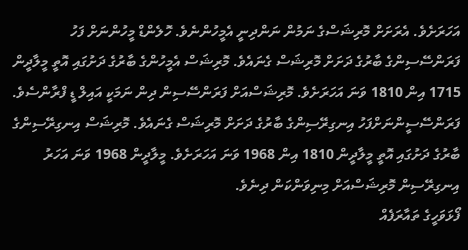އަހަރަށެވެ. އެރަށަށް މޮރިޝަސްގެ ނަމުން ނަންދިނީ އެމީހުންނެވެ. ހޮލެންޑް މީހުންނަށް ފަހު ފަރަންސޭސިންގެ ބާރުގެ ދަށަށް މޮރިޝަސް ގެނައެވެ. މޮރިޝަސް އެމީހުންގެ ބާރުގެ ދަށުގައި އޮތީ މީލާދީން 1715 އިން 1810 ވަނަ އަހަރަށެވެ. މޮރިޝަސްއަށް ފަރަންސޭސިން ދިން ނަމަކީ އައިލް ޑީ ފްރާންސެވެ.
ފަރަންސޭސީންނަށްފަހު އިނގިރޭސިންގެ ބާރުގެ ދަށަށް މޮރިޝަސް ގެނައެވެ. މޮރިޝަސް އިނގިރޭސިންގެ ބާރުގެ ދަށުގައި އޮތީ މީލާދީން 1810 އިން 1968 ވަނަ އަހަރަށެވެ. މީލާދީން 1968 ވަނަ އަހަރު އިނގިރޭސިން މޮރިޝަސްއަށް މިނިވަންކަން ދިނެވެ.
ފޯޅަވަހީގެ ތައާރަފެއް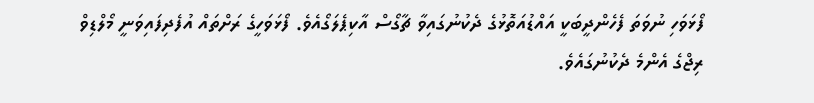ފޯޅަވަހި ނުވަތަ ފެހެންދީބަކީ އައްޑުއަތޮޅުގެ ދެކުނުގައިވާ ޗާގޯސް އާކިޕެލަގޯއެވެ. ފޯޅަވަހީގެ ރަށްތައް އުފެދިފައިވަނީ މޯލްޑިވް ރިޖްގެ އެންމެ ދެކުނުގައެވެ.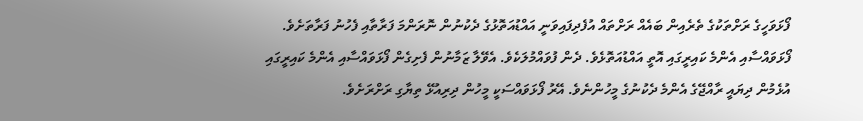ފޯޅަވަހީގެ ރަށްތަކުގެ ތެރެއިން ބައެއް ރަށްތައް އުފެދިފައިވަނީ އައްޑުއަތޮޅުގެ ދެކުނުން ނޮރަންމަ ފަރާތާއި ފެހުނު ފަރާތަށެވެ. ފޯޅަވައްސާއި އެންމެ ކައިރީގައި އޮތީ އައްޑުއަތޮޅެވެ. ދެން ފުވައްމުލަކެވެ. އެވޭލާ ޒަމާނުން ފެށިގެން ފޯޅަވައްސާއި އެންމެ ކައިރީގައި އުޅެމުން ދިޔައީ ރާއްޖޭގެ އެންމެ ދެކުނުގެ މީހުންނެވެ. އޭރު ފޯޅަވައްސަކީ މީހުން ދިރިއުޅޭ ތިޔާގި ރަށްރަށެވެ.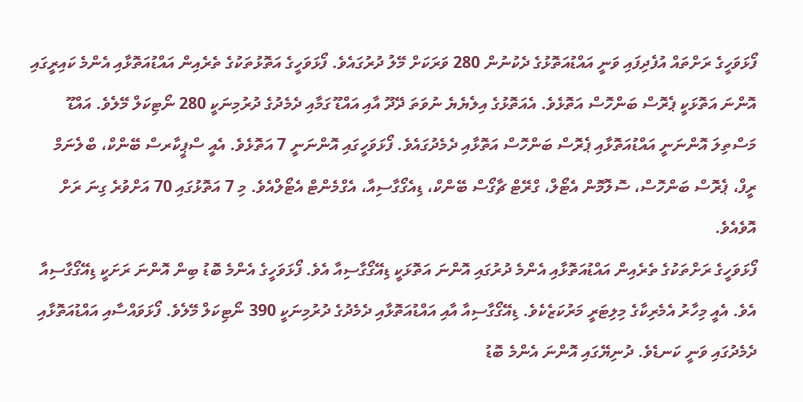ފޯޅަވަހީގެ ރަށްތައް އުފެދިފައި ވަނީ އައްޑުއަތޮޅުގެ ދެކުނުން 280 ވަރަކަށް މޭލު ދުރުގައެވެ. ފޯޅަވަހީގެ އަތޮޅުތަކުގެ ތެރެއިން އައްޑުއަތޮޅާއި އެންމެ ކައިރީގައި އޮންނަ އަތޮޅަކީ ޕެރޮސް ބަންހޮސް އަތޮޅެވެ. އެއަތޮޅުގެ އިލެޔެޔެ ނުވަތަ ދޭދޫ އާއި އައްޑޫ ގަމާއި ދެމެދުގެ ދުރުމިނަކީ 280 ނޯޓިކަލް މޭލެވެ. އައްޑޫ މަސްތިލަ އޮންނަނީ އައްޑުއަތޮޅާއި ޕެރޮސް ބަންހޮސް އަތޮޅާއި ދެމެދުގައެވެ. ފޯޅަވަހީގައި އޮންނަނީ 7 އަތޮޅެވެ. އެއީ ސްޕީކާރސް ބޭންކް، ބްލެނަމް ރީފް، ޕެރޮސް ބަންހޮސް، ސޮލޮމޮން އެޓޯލް، ގްރޭޓް ޗާގޯސް ބޭންކް، ޑިއެގޯގާސިއާ، އެގްމެންޓް އެޓޯލްއެވެ. މި 7 އަތޮޅުގައި 70 އަށްވުރެ ގިނަ ރަށް އޮވެއެވެ.
ފޯޅަވަހީގެ ރަށްތަކުގެ ތެރެއިން އައްޑުއަތޮޅާއި އެންމެ ދުރުގައި އޮންނަ އަތޮޅަކީ ޑިއޭގޯގާސިއާ އެވެ. ފޯޅަވަހީގެ އެންމެ ބޮޑު ބިން އޮންނަ ރަށަކީ ޑިއޭގޯގާސިއާ އެވެ. އެއީ މިހާރު އެމެރިކާގެ މިލިޓަރީ މަރުކަޒެކެވެ. ޑިއޭގޯގާސިއާ އާއި އައްޑުއަތޮޅާއި ދެމެދުގެ ދުރުމިނަކީ 390 ނޯޓިކަލް މޭލެވެ. ފޯޅަވައްސާއި އައްޑުއަތޮޅާއި ދެމެދުގައި ވަނީ ކަނޑެވެ. ދުނިޔޭގައި އޮންނަ އެންމެ ބޮޑު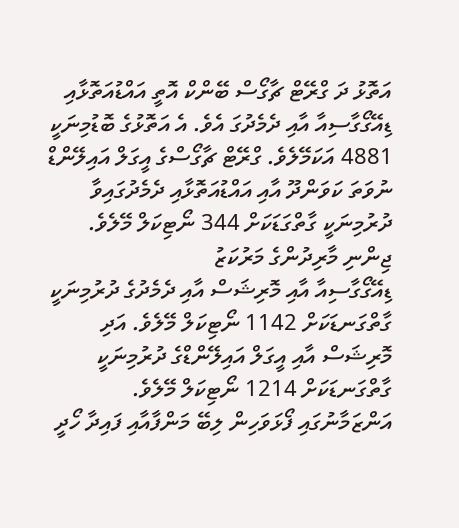އަތޮޅު ދަ ގްރޭޓް ޗާގޯސް ބޭންކް އޮތީ އައްޑުއަތޮޅާއި ޑިއޭގޯގާސިއާ އާއި ދެމެދުގަ އެވެ. އެ އަތޮޅުގެ ބޮޑުމިނަކީ 4881 އަކަމޭލެވެ. ގްރޭޓް ޗާގޯސްގެ އީގަލް އައިލޭންޑް ނުވަތަ ކަވަންދޫ އާއި އައްޑުއަތޮޅާއި ދެމެދުގައިވާ ދުރުމިނަކީ ގާތްގަޑަކަށް 344 ނޯޓިކަލް މޭލެވެ.
ޖިންނި މާރިދުންގެ މަރުކަޒު
ޑިއޭގޯގާސިއާ އާއި މޮރިޝަސް އާއި ދެމެދުގެ ދުރުމިނަކީ ގާތްގަނޑަކަށް 1142 ނޯޓިކަލް މޭލެވެ. އަދި މޮރިޝަސް އާއި އީގަލް އައިލޭންޑްގެ ދުރުމިނަކީ ގާތްގަނޑަކަށް 1214 ނޯޓިކަލް މޭލެވެ. އަންޒަމާނުގައި ފޯޅަވަހިން ލިބޭ މަންފާއާއި ފައިދާ ހޯދީ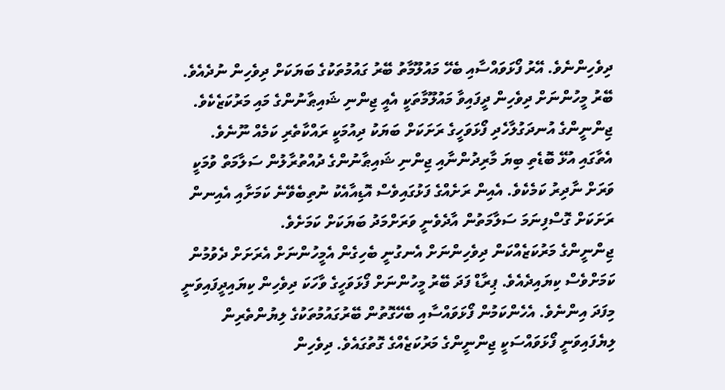ދިވެހިންނެވެ. އޭރު ފޯޅަވައްސާއި ބެހޭ މައުލޫމާތު ބޭރު ގައުމުތަކުގެ ބަޔަކަށް ދިވެހިން ނުދެއެވެ. ބޭރު މީހުންނަށް ދިވެހިން ދީފައިވާ މައުލޫމާތަކީ އެއީ ޖިންނި ޝައިޠާނުންގެ މައި މަރުކަޒެކެވެ. ޖިންނީންގެ އުނދަގުލާހެދި ފޯޅަވަހީގެ ރަށަކަށް ބަޔަކު ދިއުމަކީ ރައްކާތެރި ކަމެއް ނޫނެވެ. އެތާގައި އުޅޭ ބޮޑެތި ބިޔަ މާރިދުންނާއި ޖިންނި ޝައިޠާނުންގެ ދުއްތުރާލުން ސަލާމަތް ވުމަކީ ވަރަށް ނާދިރު ކަމެކެވެ. އެއިން ރަށެއްގެ ފަޅުގައިވެސް އޮޑިއާއެކު ނުތިބެވޭނެ ކަމަށާއި އެއިނން ރަށަކަށް ގޮސްފިނަމަ ސަލާމަތުން އާދެވެނީ ވަރަށްމަދު ބަޔަކަށް ކަމަށެވެ.
ޖިންނީންގެ މަރުކަޒެއްކަން ދިވެހިންނަށް އެނގުނީ ބެހިގެން އެމީހުންނަށް އެރަށަށް ދެވުމުން ކަމަށްވެސް ކިޔައިދެއެވެ. ޕިރާޑް ފަދަ ބޭރު މީހުންނަށް ފޯޅަވަހީގެ ވާހަކަ ދިވެހިން ކިޔައިދީފައިވަނީ މިފަދަ އިންނެވެ. އެހެންކަމުން ފޯޅަވައްސާއި ބެހޭގޮތުން ބޭރުގައުމުތަކުގެ ލިޔުންތެރިން ލިޔެފައިވަނީ ފޯޅަވައްސަކީ ޖިންނީންގެ މަރުކަޒެއްގެ ގޮތުގައެވެ. ދިވެހިން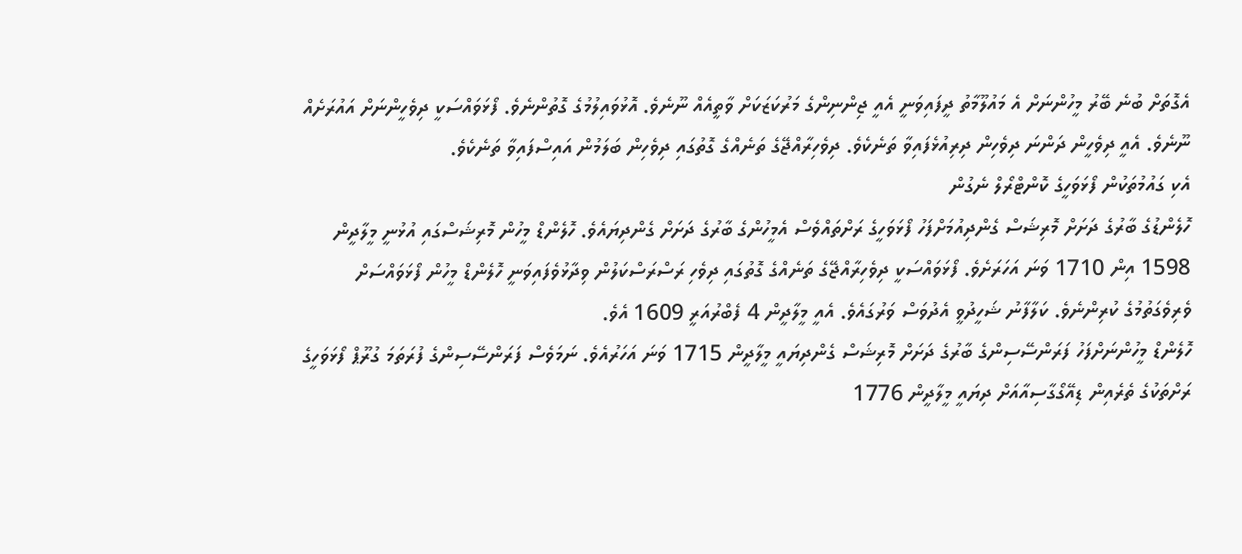އެގޮތަށް ބުނެ ބޭރު މީހުންނަށް އެ މައުލޫމާތު ދީފައިވަނީ އެއީ ޖިންނިންގެ މަރުކަޒަކަށް ވާތީއެއް ނޫނެވެ. އޮޅުވައިލުމުގެ ގޮތުންނެވެ. ފޯޅަވައްސަކީ ދިވެހީންނަށް އައުރަށެއް ނޫނެވެ. އެއީ ދިވެހީން ދަންނަ ދިވެހިން ދިރިއުޅެފައިވާ ތަނެކެވެ. ދިވެހިރާއްޖޭގެ ތަނެއްގެ ގޮތުގައި ދިވެހިން ބަލަމުން އައިސްފައިވާ ތަނެކެވެ.
އެކި ގައުމުތަކުން ފޯޅަވަހީގެ ކޮންޓްރޯލް ނެގުން
ހޮލެންޑުގެ ބާރުގެ ދަށަށް މޮރިޝަސް ގެންދިއުމަށްފަހު ފޯޅަވަހީގެ ރަށްތައްވެސް އެމީހުންގެ ބާރުގެ ދަށަށް ގެންދިޔައެވެ. ހޮލެންޑް މީހުން މޮރިޝަސްގައި އުޅުނީ މީލާދީން 1598 އިން 1710 ވަނަ އަހަރަށެވެ. ފޯޅަވައްސަކީ ދިވެހިރާއްޖޭގެ ތަނެއްގެ ގޮތުގައި ދިވެހި ރަސްރަސްކަލުން ވިދާޅުވެފައިވަނީ ހޮލެންޑް މީހުން ފޯޅަވައްސަށް ވެރިވެގަތުމުގެ ކުރިންނެވެ. ކަލާފާނު ޝަހީދުވީ އެދުވަސް ވަރުގައެވެ. އެއީ މީލާދީން 4 ފެބްރުއަރީ 1609 އެވެ.
ހޮލެންޑް މީހުންނަށްފަހު ފަރަންސޭސިންގެ ބާރުގެ ދަށަށް މޮރިޝަސް ގެންދިޔައީ މީލާދީން 1715 ވަނަ އަހަރުއެވެ. ނަމަވެސް ފަރަންސޭސިންގެ ފުރަތަމަ ގުރޫޕް ފޯޅަވަހީގެ ރަށްތަކުގެ ތެރެއިން ޑިއޭގޯގާސިއާއަށް ދިޔައީ މީލާދީން 1776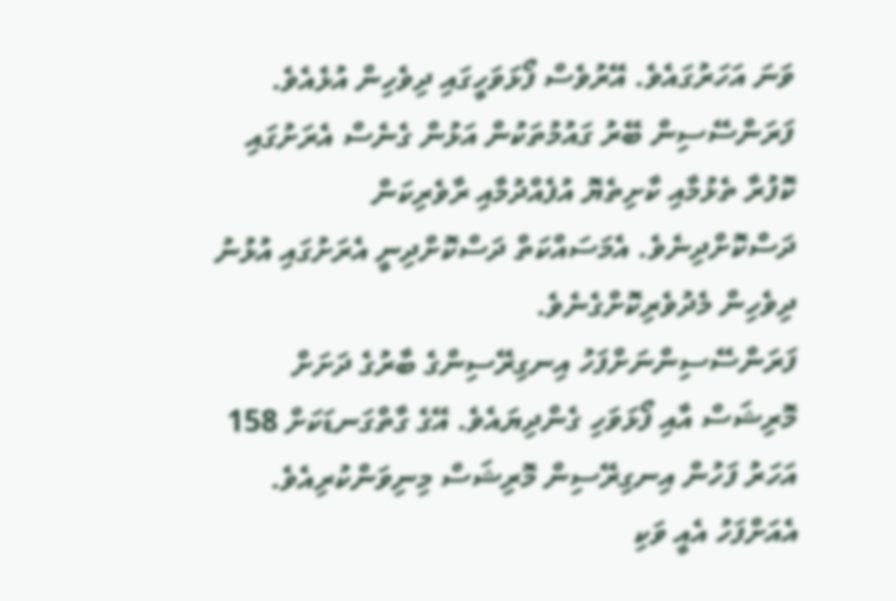ވަނަ އަހަރުގައެވެ. އޭރުވެސް ފޯޅަވަހީގައި ދިވެހިން އުޅެއެވެ. ފަރަންސޭސިން ބޭރު ގައުމުތަކުން އަޅުން ގެނެސް އެރަށުގައި ކޮފުރާ ތެޅުމާއި ކާށިތެޔޮ އުފެއްދުމާއި ރާވެރިކަން ދަސްކޮށްދިނެވެ. އެމަސައްކަތް ދަސްކޮށްދިނީ އެރަށުގައި އުޅުނު ދިވެހިން މެދުވެރިކޮށްގެނެވެ.
ފަރަންސޭސިންނަށްފަހު އިނގިރޭސިންގެ ބާރުގެ ދަށަށް މޮރިޝަސް އާއި ފޯޅަވަހި ގެންދިޔައެވެ. އޭގެ ގާތްގަނޑަކަށް 158 އަހަރު ފަހުން އިނގިރޭސިން މޮރިޝަސް މިނިވަންކުރިއެވެ. އެއަށްފަހު އެއީ ވަކި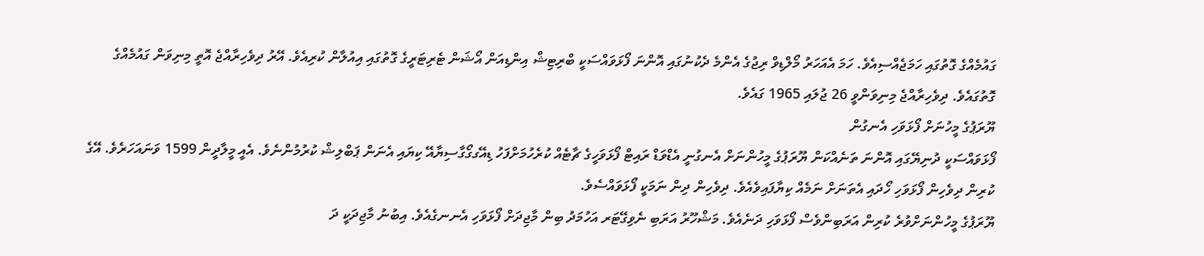ގައުމެއްގެ ގޮތުގައި ހަމަޖެއްސިއެވެ. ހަމަ އެއަހަރު މޯލްޑިވް ރިޖުގެ އެންމެ ދެކުނުގައި އޮންނަ ފޯޅަވައްސަކީ ބްރިޓިޝް އިންޑިއަން އޯޝަން ޓެރިޓަރީގެ ގޮތުގައި އިއުލާން ކުރިއެވެ. އޭރު ދިވެހިރާއްޖެ އޮތީ މިނިވަން ގައުމެއްގެ ގޮތުގައެވެ. ދިވެހިރާއްޖެ މިނިވަންވީ 26 ޖުލައި 1965 ގައެވެ.
ޔޫރަޕުގެ މީހުނަށް ފޯޅަވަހި އެނގުން
ފޯޅަވައްސަކީ ދުނިޔޭގައި އޮންނަ ތަނެއްކަން ޔޫރަޕުގެ މީހުންނަށް އެނގުނީ އެޑްވަޑް ރައިޓް ފޯޅަވަހީގެ ޗާޓެއް ކުރެހުމަށްފަހު ޑިއޭގގޯގާސިޔާއޭ ކިޔައި އެނަން ޕަބްލިޝް ކުރުމުންނެވެ. އެއީ މީލާދީން 1599 ވަނައަހަރެވެ. އޭގެ ކުރިން ދިވެހިން ފޯޅަވަހި ހޯދައި އެތަނަށް ނަމެއް ކިޔާފައިވެއެވެ. ދިވެހިން ދިން ނަމަކީ ފޯޅަވައްސެވެ.
ޔޫރަޕުގެ މީހުންނަށްވުރެ ކުރިން އަރަބިންވެސް ފޯޅަވަހި ދަނެއެވެ. މަޝްހޫރު އަރަބި ނެވިގޭޓަރ އަހުމަދު ބިން މާޖިދަށް ފޯޅަވަހި އެނނގެއެވެ. އިބުނު މާޖިދަކީ ދަ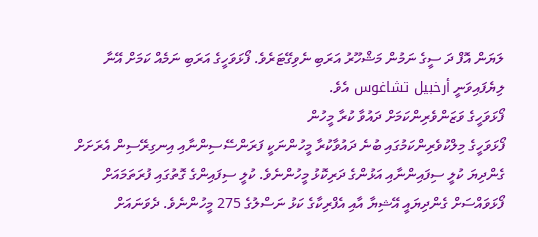ލަޔަން އޮފް ދަ ސީގެ ނަމުން މަޝްހޫރު އަރަބި ނެވިގޭޓަރެވެ. ފޯޅަވަހީގެ އަރަބި ނަމެއް ކަމަށް އޭނާ ލިޔެފައިވަނީ أرخبيل تشاغوس އެވެ.
ފޯޅަވަހީގެ ވަޒަންވެރިންކަމަށް ދައުވާ ކުރާ މީހުން
ފޯޅަވަހީގެ މިލްކުވެރިންކަމުގައި ބުނެ ދައުވާކުރާ މީހުންނަކީ ފަރަންސޭސިންނާއި އިނގިރޭސިން އެރަށަށް ގެންދިޔަ ކުލީ ސިފައިންނާއި އަޅުންގެ ދަރިކޮޅު މީހުންނެވެ. ކުލީ ސިފައިންގެ ގޮތުގައި ފުރަތަމައަށް ފޯޅަވައްސަށް ގެންދިޔައީ އޭޝިޔާ އާއި އެފްރިކާގެ ކަޅު ނަސްލުގެ 275 މީހުންނެވެ. ދެވަނައަށް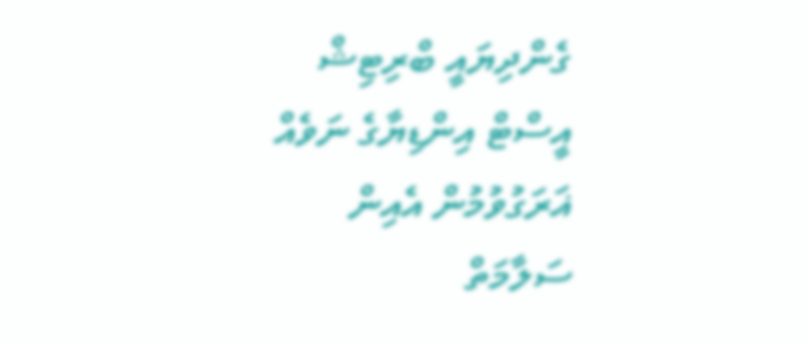ގެންދިޔައީ ބްރިޓިޝް އީސްޓް އިންޑިޔާގެ ނަވެއް ޣަރަގުވުމުން އެއިން ސަލާމަތް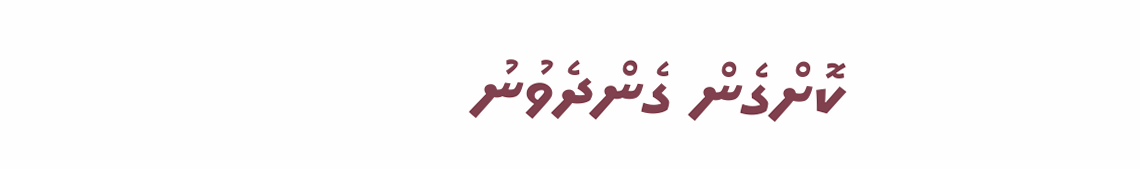ކޮށްގެން ގެންދެވުނު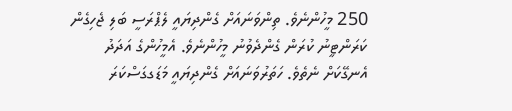250 މީހުންނެވެ. ތިންވަނައަށް ގެންދިޔައީ ލެޕްރަސީ ބަލި ޖެހިގެން ކަރަންޓީނު ކުރަން ގެންދެވުނު މީހުންނެވެ. އެމީހުންގެ އަދަދު އެނގޭކަށް ނެތެވެ. ހަތަރުވަނައަށް ގެންދިޔައީ މަޑަގގަސްކަރަ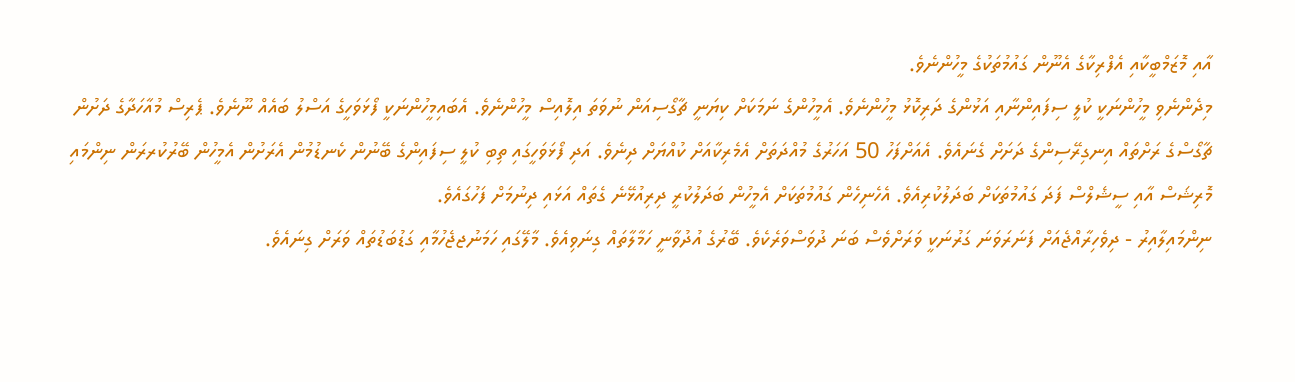އާއި މޮޒަމްބީކާއި އެފްރިކާގެ އެނޫން ގައުމުތަކުގެ މީހުންނެވެ.
މިދެންނެވި މީހުންނަކީ ކުލީ ސިފައިންނާއި އަޅުންގެ ދަރިކޮޅު މީހުންނެވެ. އެމީހުންގެ ނަމަކަށް ކިޔަނީ ޗާގޯސިއަން ނުވަތަ އިލޮއިސް މީހުންނެވެ. އެބައިމީހުންނަކީ ފޯޅަވަހީގެ އަސްލު ބައެއް ނޫނެވެ. ޕެރިސް މުއާހަދާގެ ދަށުން ޗާގޯސްގެ ރަށްތައް އިނގިރޭސިންގެ ދަށަށް ގެނައެވެ. އެއަށްފަހު 50 އަހަރުގެ މުއްދަތަށް އެމެރިކާއަށް ކުއްޔަށް ދިނެވެ. އަދި ފޯޅަވަހީގައި ތިބި ކުލީ ސިފައިންގެ ބޭނުން ކެނޑުމުން އެރަށުން އެމީހުން ބޭރުކުރރަން ނިންމައި މޮރިޝަސް އާއި ސީޝެލްސް ފަދަ ގައުމުތަކަށް ބަދަލުކުރިއެވެ. އެހެނިހެން ގައުމުތަކަށް އެމީހުން ބަދަލުކުރީ ދިރިއުޅޭނެ ގެތައް އަޅައި ދިނުމަށް ފަހުގައެވެ.
ނިންމައިލާއިރު - ދިވެހިރާއްޖެއަށް ފަނަރަވަނަ ގަރުނަކީ ވަރަށްވެސް ބަނަ ދުވަސްވަރެކެވެ. ބޭރުގެ އުދުވާނީ ހަމާލާތައް ގިނަވިއެވެ. މާލޭގައި ހަމަނުޖޖެހުމާއި ގަޑުބަޑުތައް ވަރަށް ގިނައެވެ.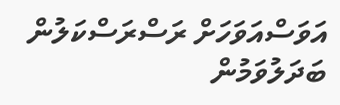އަވަސްއަވަހަށް ރަސްރަސްކަލުން ބަދަލުވަމުން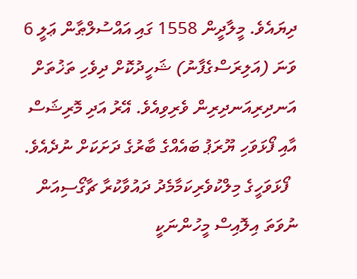ދިޔައެވެ. މީލާދީން 1558 ގައި އައްސުލްޠާން ޢަލީ 6 ވަނަ (އަލިރަސްގެފާނު) ޝަހީދުކޮށް ދިވެހި ތަޚުތަށް އަނދިރިއަނދިރިން ވެރިވިއެވެ. އޭރު އަދި މޮރިޝަސް އާއި ފޯޅަވަހި ޔޫރަޕު ބައެއްގެ ބާރުގެ ދަށަކަށް ނުދެއެވެ.
  ފޯޅަވަހީގެ މިލްކުވެރިކަމާމެދު ދައުވާކުރާ ޗާގޯސިއަން ނުވަތަ އިލޮއިސް މީހުންނަކީ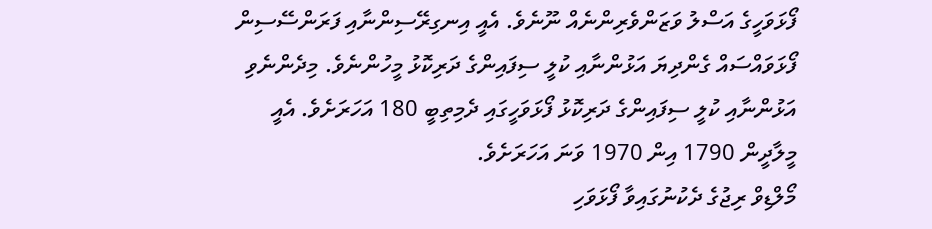ފޯޅަވަހީގެ އަސްލު ވަޒަންވެރިންނެއް ނޫނެވެ. އެއީ އިނގިރޭސިންނާއި ފަރަންސޭސިން ފޯޅަވައްސައް ގެންދިޔަ އަޅުންނާއި ކުލީ ސިފައިންގެ ދަރިކޮޅު މީހުންނެވެ. މިދެންނެވި އަޅުންނާއި ކުލީ ސިފައިންގެ ދަރިކޮޅު ފޯޅަވަހީގައި ދެމިތިބީ 180 އަހަރަށެވެ. އެއީ މީލާދީން 1790 އިން 1970 ވަނަ އަހަރަށެވެ.
މޯލްޑިވް ރިޖުގެ ދެކުނުގައިވާ ފޯޅަވަހި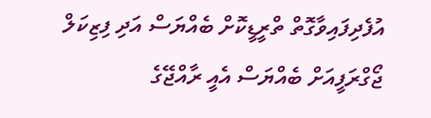އުފެދިފައިވާގޮތް ތްރީޑީކޮށް ބެއްޔަސް އަދި ފިޒިކަލް ޖޯގްރަފީއަށް ބެއްޔަސް އެއީ ރާއްޖޭގެ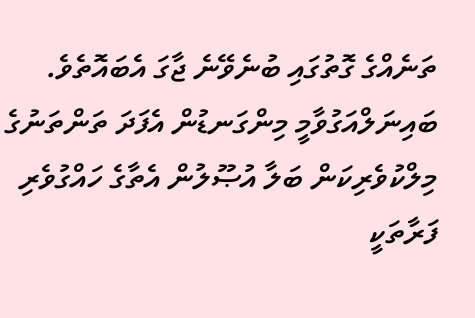ތަނެއްގެ ގޮތުގައި ބުނެވޭނެ ޖާގަ އެބައޮތެވެ. ބައިނަލްއަގުވާމީ މިންގަނޑުން އެފަދަ ތަންތަނުގެ މިލްކުވެރިކަން ބަލާ އުޞޫލުން އެތާގެ ހައްގުވެރި ފަރާތަކީ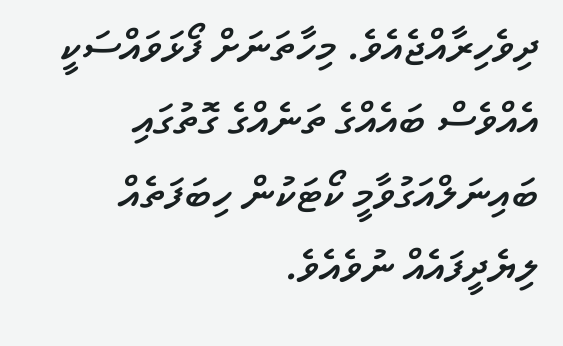ދިވެހިރާއްޖެއެވެ. މިހާތަނަށް ފޯޅަވައްސަކީ އެއްވެސް ބައެއްގެ ތަނެއްގެ ގޮތުގައި ބައިނަލްއަގުވާމީ ކޯޓަކުން ހިބަފަތެއް ލިޔެދީފައެއް ނުވެއެވެ.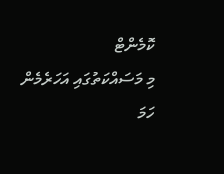ކޮމެންޓް
މި މަސައްކަތުގައި އަހަރެމެން ހަމަ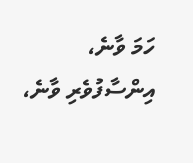ހަމަ ވާނެ، އިންސާފުވެރި ވާނެ،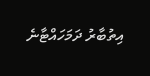އިތުބާރު ދަމަހައްޓާނެ